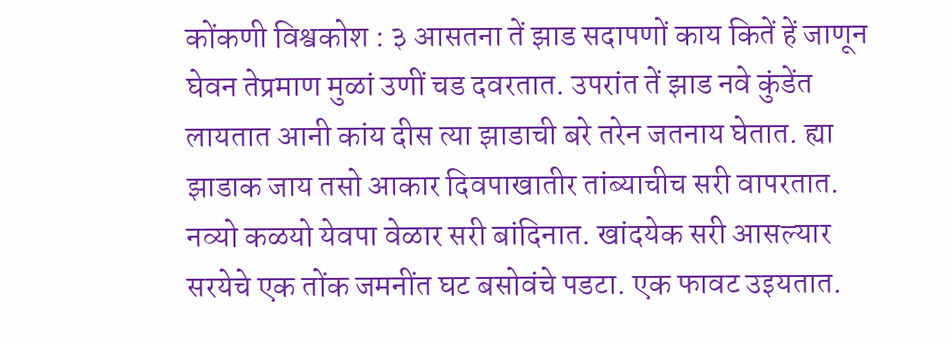कोंकणी विश्वकोश : ३ आसतना तें झाड सदापणों काय कितें हें जाणून घेवन तेप्रमाण मुळां उणीं चड दवरतात. उपरांत तें झाड नवे कुंडेंत लायतात आनी कांय दीस त्या झाडाची बरे तरेन जतनाय घेतात. ह्या झाडाक जाय तसो आकार दिवपाखातीर तांब्याचीच सरी वापरतात. नव्यो कळयो येवपा वेळार सरी बांदिनात. खांदयेक सरी आसल्यार सरयेचे एक तोंक जमनींत घट बसोवंचे पडटा. एक फावट उइयतात.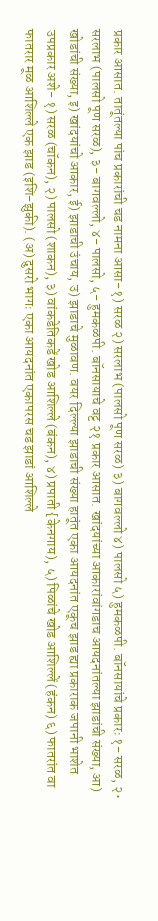प्रकार आसात. तातूंतल्या पांच प्रकारांची चड नामना आसा-१) सरळ २) सरलाभ (पालसो पूण सरळ) ३) बागवल्लो ४) पालसो ५) हुमकळपी. बॉनसायांचे प्रकारः १- सरळ, २• सरलाभ (पालसो पूण सरळ), ३- बागवल्लो, ४- पालसो, ५- हुमकळपी. बॉनसायाचे वट्ट २१ प्रकार आसात. खांदयांच्या आकारांवांगडाच आयदनांतल्या झाडांची संख्या, आ) खोडांची संख्या, इ) खांदयांचो आकार, ई) झाडाची उंचाय, उ) झाडाचे मुळावण. वयर दिल्ल्या झाडाची संख्या हातूंत एका आयदनांत एकूच झाड ह्या प्रकाराक जपानी भाशेत उपप्रकार अशे- १) सरळ (चॉकन), २) पालसो (शाकन), ३) वांकडेतिकडें खोड आशिल्ले (बंकन), ४) प्रपाती {केनगाय), ५) पिळांचे खोड आशिल्लें (हंकन) ६) फातरांत वा फातरार मूळ आशिल्ले एक झाड (इशि-झुकी). (अ) दुसरो भागः एका आयदनांत एकापरस चड झाडां आशिल्ले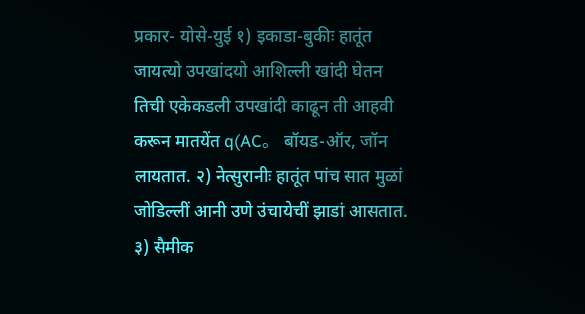प्रकार- योसे-युई १) इकाडा-बुकीः हातूंत जायत्यो उपखांदयो आशिल्ली खांदी घेतन तिची एकेकडली उपखांदी काढून ती आहवी करून मातयेंत q(AC。 बॉयड-ऑर, जॉन लायतात. २) नेत्सुरानीः हातूंत पांच सात मुळां जोडिल्लीं आनी उणे उंचायेचीं झाडां आसतात. ३) सैमीक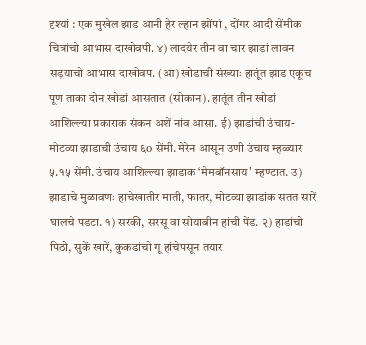दृश्यां : एक मुखेल झाड आनी हेर ल्हान झोंपां , दोंगर आदी सेंमीक चित्रांचो आभास दाखोवपी. ४) लादयेर तीन वा चार झाडां लावन सड़याचो आभास दाखोवप. (आ) खोडाची संख्याः हातूंत झाड एकूच पूण ताका दोन खोडां आसतात (सोकान). हातूंत तीन खोडां आशिल्ल्या प्रकाराक संकन अशें नांव आसा. ई) झाडांची उंचाय- मोटव्या झाडाची उंचाय ६o सेंमी. मेरेन आसून उणी उंचाय म्हळ्यार ५.१५ सेंमी. उंचाय आशिल्ल्या झाडाक ‘मेमबॉनसाय' म्हण्टात. उ) झाडाचे मुळावणः हाचेखातीर माती, फातर, मोटव्या झाडांक सतत सारें घालचे पडटा. १) सरकी, सरसू वा सोयाबीन हांची पेंड. २) हाडांचो पिठो, सुकें खारें, कुकडांचो गू हांचेपसून तयार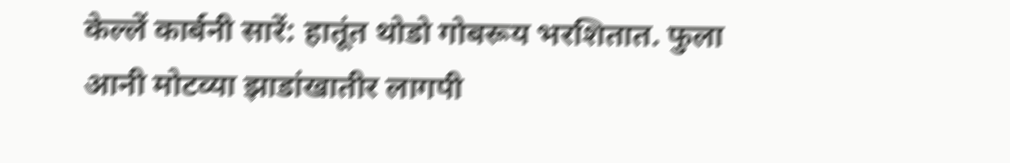केल्लें कार्बनी सारें: हातूंत थोडो गोबरूय भरशितात. फुला आनी मोटव्या झाडांखातीर लागपी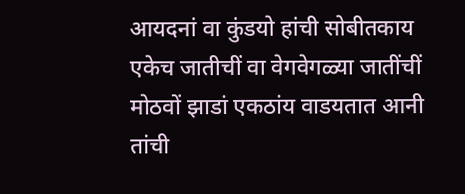आयदनां वा कुंडयो हांची सोबीतकाय एकेच जातीचीं वा वेगवेगळ्या जातींचीं मोठवों झाडां एकठांय वाडयतात आनी तांची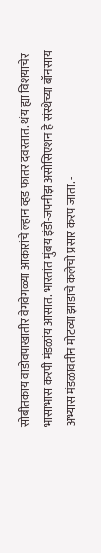सोबीतकाय वाडोवपाखातीर वेगवेगळ्या आकारांचे ल्हान व्हड फातर दवरतात. थंय ह्या विशयाचेर भासाभास करपी मंडळांय आसात. भारतांत मुंबय इंडो-जपनीझ असोसिएशन हे संस्थेच्या बॉनसाय अभ्यास मंडळावतीन मोटव्या झाडाचे कलेचो प्रसार करप जाता. -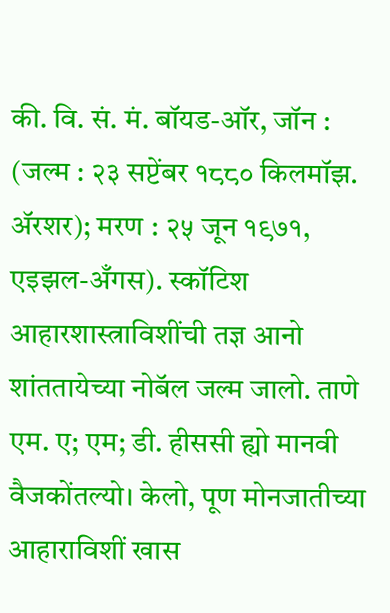की. वि. सं. मं. बॉयड-ऑर, जॉन : (जल्म : २३ सप्टेंबर १८८० किलमॉझ. ॲरशर); मरण : २५ जून १९७१, एइझल-अँगस). स्कॉटिश आहारशास्त्राविशींची तज्ञ आनो शांततायेच्या नोबॅल जल्म जालो. ताणे एम. ए; एम; डी. हीससी ह्यो मानवी वैजकोंतल्यो। केलो, पूण मोनजातीच्या आहाराविशीं खास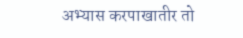अभ्यास करपाखातीर तो